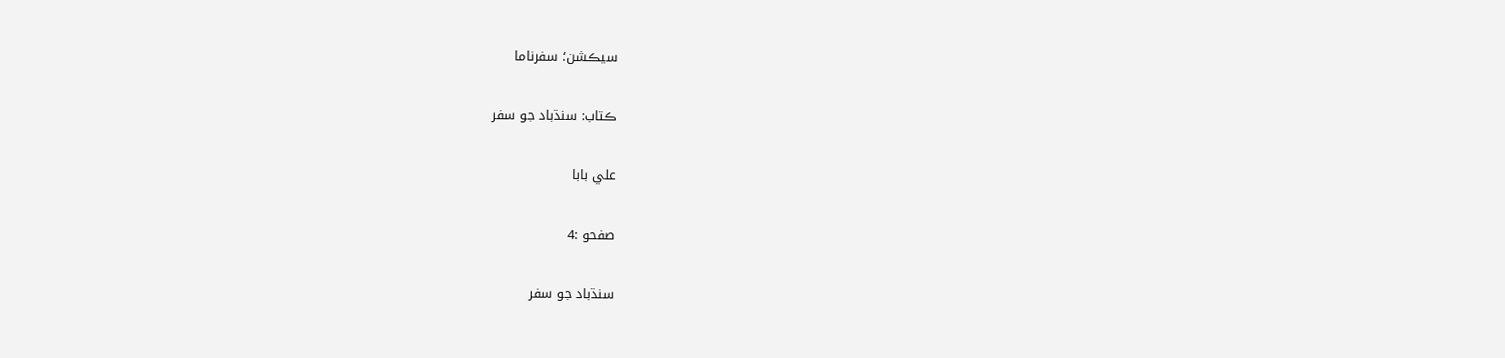سيڪشن؛ سفرناما

ڪتاب: سنڌباد جو سفر

علي بابا

صفحو :4

سنڌباد جو سفر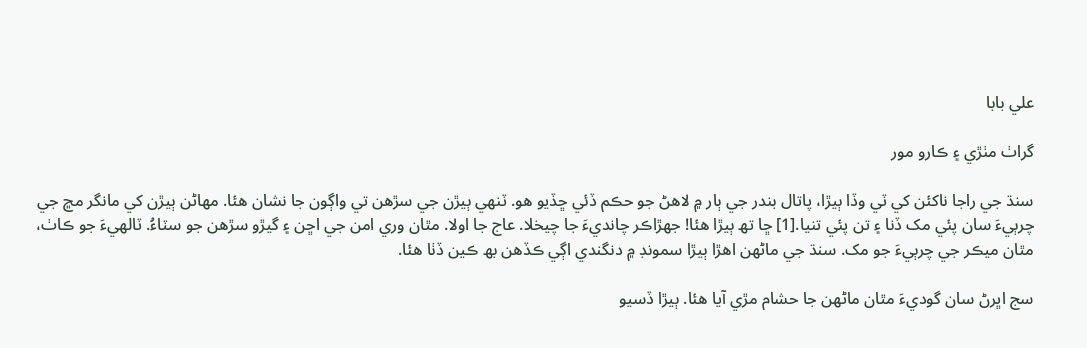علي بابا

گراٺ مٺڙي ۽ ڪارو مور

سنڌ جي راجا ناکئن کي ٽي وڏا ٻيڙا، پاتال بندر جي ٻار ۾ لاھڻ جو حڪم ڏئي ڇڏيو ھو. ٽنھي ٻيڙن جي سڙھن تي واڳون جا نشان ھئا. مھاڻن ٻيڙن کي مانگر مڇ جي چرٻيءَ سان پئي مک ڏنا ۽ تن پئي تنيا.[1] ڇا تھ ٻيڙا ھئا! جھڙاڪر چانديءَ جا چيخلا. عاج جا اولا. مٿان وري امن جي اڇن ۽ گيڙو سڙھن جو سٽاءُ. ٽالھيءَ جو ڪاٺ، مٿان ميڪر جي چرٻيءَ جو مک. سنڌ جي ماڻھن اھڙا ٻيڙا سمونڊ ۾ دنگندي اڳي ڪڏھن بھ ڪين ڏٺا ھئا.

سج اڀرڻ سان گوديءَ مٿان ماڻھن جا حشام مڙي آيا ھئا. ٻيڙا ڏسيو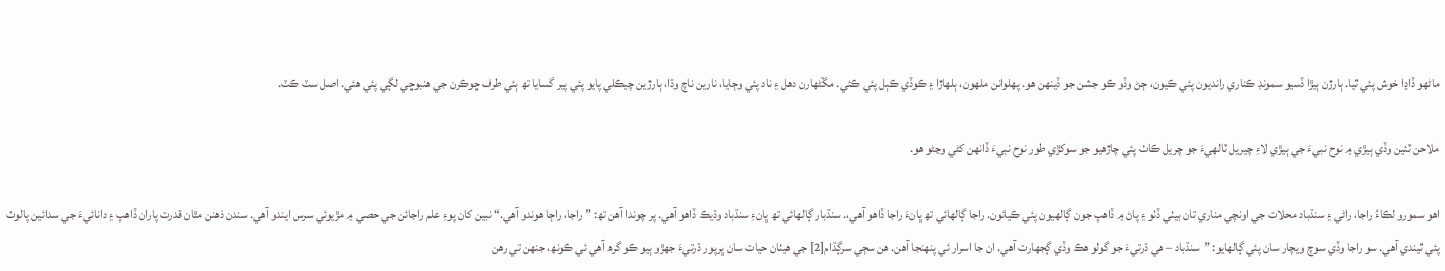ماڻھو ڏاڍا خوش پئي ٿيا. ٻارڙن ٻيڙا ڏسيو سمونڊ ڪناري رانديون پئي ڪيون، ڄڻ وڏو ڪو جشن جو ڏينھن ھو. پھلوانن ملھون، ٻلھاڙا ۽ ڪوڏي ڪٻل پئي ڪئي. مڱڻھارن دھل ۽ ناد پئي وڄايا، نارين ناچ وڌا، ٻارڙين چيڪلي پايو پئي پير گسايا تھ ٻئي طرف ڇوڪرن جي ھنبوڇي لڳي پئي ھئي. اصل سٽ ڪٽ.

ملاحن ٽئين وڏي ٻيڙي ۾ نوح نبيءَ جي ٻيڙي لاءِ چيريل ٽالھيءَ جو چريل ڪاٺ پئي چاڙھيو جو سوکڙي طور نوح نبيءَ ڏانھن کڻي وڃڻو ھو.

اھو سمورو لڪاءُ راجا، راڻي ۽ سنڌباد محلات جي اونچي مناري تان بيٺي ڏٺو ۽ پاڻ ۾ ڏاھپ جون ڳالھيون پئي ڪيائون. راجا ڳالھائي تھ ڀانءَ راجا ڏاھو آھي،. سنڌبار ڳالھائي تھ ڀانءِ سنڌباد وڌيڪ ڏاھو آھي. پر چوندا آھن تھ: ”راجا، راڄا ھوندو آھي.“ نبين کان پوءِ علم راجائن جي حصي ۾ مڙيوئي سرس ايندو آھي. سندن ذھنن مٿان قدرت پاران ڏاھپ ۽ دانائيءَ جي سدائين پالوٽ پئي ٿيندي آھي. سو راجا وڏي سوچ ويچار سان پئي ڳالھايو: ”سنڌباد – ھي ڌرتيءَ جو گولو ھڪ وڏي ڳجھارت آھي. ان جا اسرار ئي پنھنجا آھن. ھن سڄي سرڳڌام[2] جي ھيٺان حيات سان ڀرپور ڌرتيءَ جھڙو ٻيو ڪو گرھ آھي ئي ڪونھ، جنھن تي رھن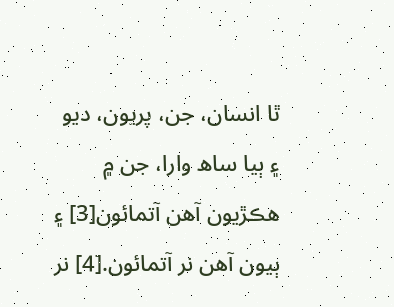ٿا انسان، جن، پريون، ديو ۽ ٻيا ساھ وارا، جن ۾ ھڪڙيون آھن آتمائون[3] ۽ ٻيون آھن نر آتمائون.[4] نر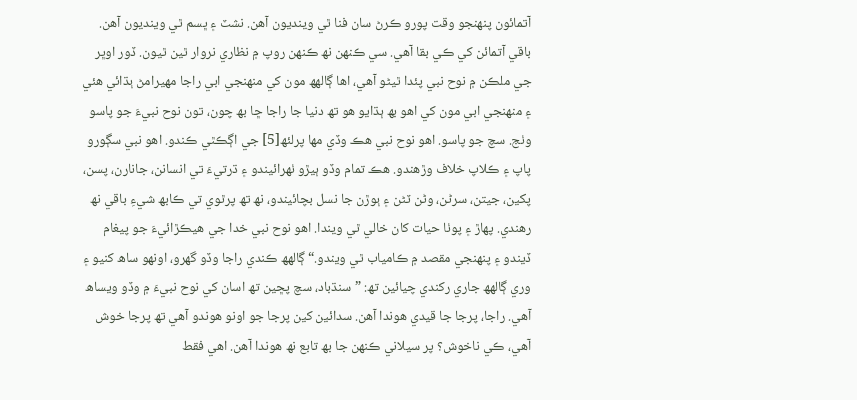آتمائون پنھنجو وقت پورو ڪرڻ سان فنا ٿي وينديون آھن. نشٽ ۽ ڀسم ٿي وينديون آھن. باقي آتمائن کي ڪي بقا آھي. سي ڪنھن نھ ڪنھن روپ ۾ نظاري نروار ٿين ٿيون. ڏور اوڀر جي ملڪن ۾ نوح نبي پئدا ٿيڻو آھي، اھا ڳالھھ مون کي منھنجي ابي راجا مھيرامڻ ٻڌائي ھئي ۽ منھنجي ابي مون کي اھو بھ ٻڌايو ھو تھ دنيا جا راجا ڇا بھ چون، تون نوح نبيءَ جو پاسو وٺج. سچ جو پاسو. اھو نوح نبي ھڪ وڏي مھا پرلئھ[5] جي اڳڪٿي ڪندو. اھو نبي سڳورو پاپ ۽ ڪلاپ خلاف وڙھندو. ھڪ تمام وڏو ٻيڙو ٺھرائيندو ۽ ڌرتيءَ تي انسانن، جانارن، پسن، پکين، جيتن، سرڻن، وڻن ٽڻن ۽ ٻوڙن جا نسل بچائيندو، نھ تھ پرٿوي تي ڪابھ شيءِ باقي نھ رھندي. پھاڙ ۽ پوٺا حيات کان خالي ٿي ويندا. اھو نوح نبي خدا جي ھيڪڙائيءَ جو پيغام ڏيندو ۽ پنھنجي مقصد ۾ ڪامياب ٿي ويندو.“ ڳالھھ ڪندي راجا وڏو گھرو، اونھو ساھ کنيو ۽ وري ڳالھھ جاري رکندي چيائين تھ: ”سنڌباد، سچ پڇين تھ اسان کي نوح نبيءَ ۾ وڏو ويساھ آھي. راجا، پرجا جا قيدي ھوندا آھن. سدائين کين پرجا جو اونو ھوندو آھي تھ پرجا خوش آھي، ڪي ناخوش؟ پر سيلاني ڪنھن جا بھ تابع نھ ھوندا آھن. اھي فقط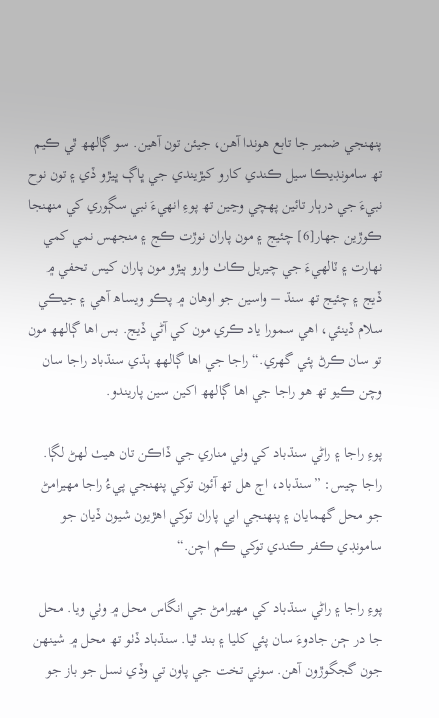پنھنجي ضمير جا تابع ھوندا آھن، جيئن تون آھين. سو ڳالھھ ٿي ڪيم تھ سامونڊيڪا سيل ڪندي کارو کيڙيندي جي ڀاڳ ڀيڙو ڏي ۽ تون نوح نبيءَ جي درٻار تائين پھچي وڃين تھ پوءِ انھيءَ نبي سڳوري کي منھنجا ڪوڙين جھار[6] چئيج ۽ مون پاران نوڙت ڪج ۽ منجھس نمي کمي نھارت ۽ ٽالھيءَ جي چيريل ڪاٺ وارو ٻيڙو مون پاران کيس تحفي ۾ ڏيج ۽ چئيج تھ سنڌ – واسين جو اوھان ۾ پڪو ويساھ آھي ۽ جيڪي سلام ڏينئي، اھي سمورا ياد ڪري مون کي آڻي ڏيج. بس اھا ڳالھھ مون تو سان ڪرڻ پئي گھري.“ راجا جي اھا ڳالھھ ٻڌي سنڌباد راجا سان وچن ڪيو تھ ھو راجا جي اھا ڳالھھ اکين سين پاريندو.

پوءِ راجا ۽ راڻي سنڌباد کي وٺي مناري جي ڏاڪن تان ھيٺ لھڻ لڳا. راجا چيس: ”سنڌباد، اڄ ھل تھ آئون توکي پنھنجي پيءُ راجا مھيرامڻ جو محل گھمايان ۽ پنھنجي ابي پاران توکي اھڙيون شيون ڏيان جو سامونڊي ڪفر ڪندي توکي ڪم اچن.“

پوءِ راجا ۽ راڻي سنڌباد کي مھيرامڻ جي انگاس محل ۾ وٺي ويا. محل جا در ڄن جادوءَ سان پئي کليا ۽ بند ٿيا. سنڌباد ڏٺو تھ محل ۾ شينھن جون گجگوڙون آھن. سوني تخت جي پاون تي وڏي نسل جو باز جو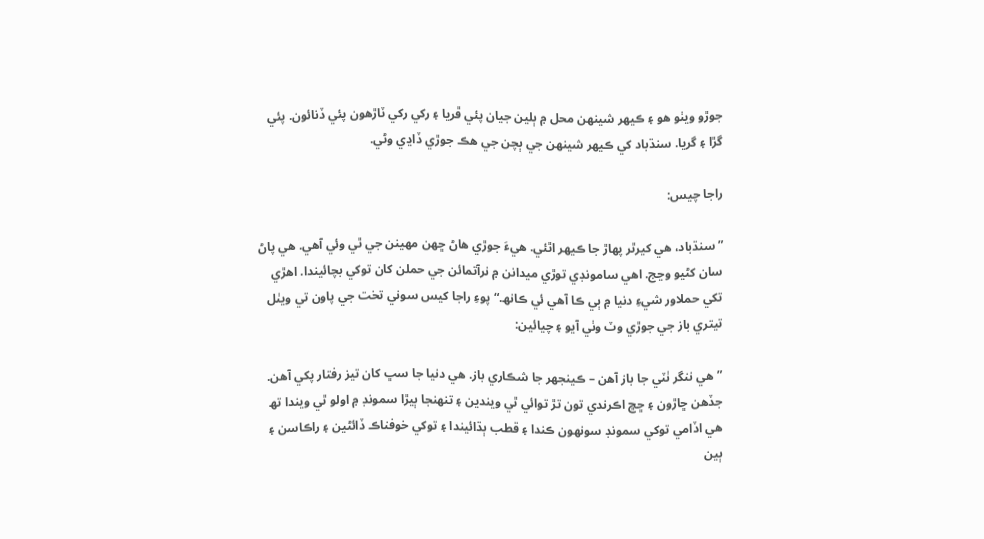جوڙو ويٺو ھو ۽ ڪيھر شينھن محل ۾ ٻلين جيان پئي ڦريا ۽ رکي رکي ٽاڙھون پئي ڏنائون. پئي گڙا ۽ گريا. سنڌباد کي ڪيھر شينھن جي ٻچن جي ھڪ جوڙي ڏاڍي وڻي.

راجا چيس:

”سنڌباد، ھي کيرٿر پھاڙ جا ڪيھر اٿئي. ھيءَ جوڙي ھاڻ ڇھن مھينن جي ٿي وئي آھي. ھي پاڻ سان کڻيو وڃج. اھي سامونڊي توڙي ميدانن ۾ نرآتمائن جي حملن کان توکي بچائيندا. اھڙي تکي حملاور شيءِ دنيا ۾ ٻي ڪا آھي ئي ڪانھ.“ پوءِ راجا کيس سوني تخت جي پاون تي ويٺل تيتري باز جي جوڙي وٽ وٺي آيو ۽ چيائين:

”ھي ننگر ٺٽي جا باز آھن – ڪينجھر جا شڪاري باز. ھي دنيا جا سڀ کان تيز رفتار پکي آھن. جڏھن ڇاڙون ۽ ڇڇ اڪرندي تون تڙ توائي ٿي ويندين ۽ تنھنجا ٻيڙا سمونڊ ۾ اولو ٿي ويندا تھ ھي اڏامي توکي سمونڊ سونھون ڪندا ۽ قطب ٻڌائيندا ۽ توکي خوفناڪ ڏائڻين ۽ راڪاسن ۽ ٻين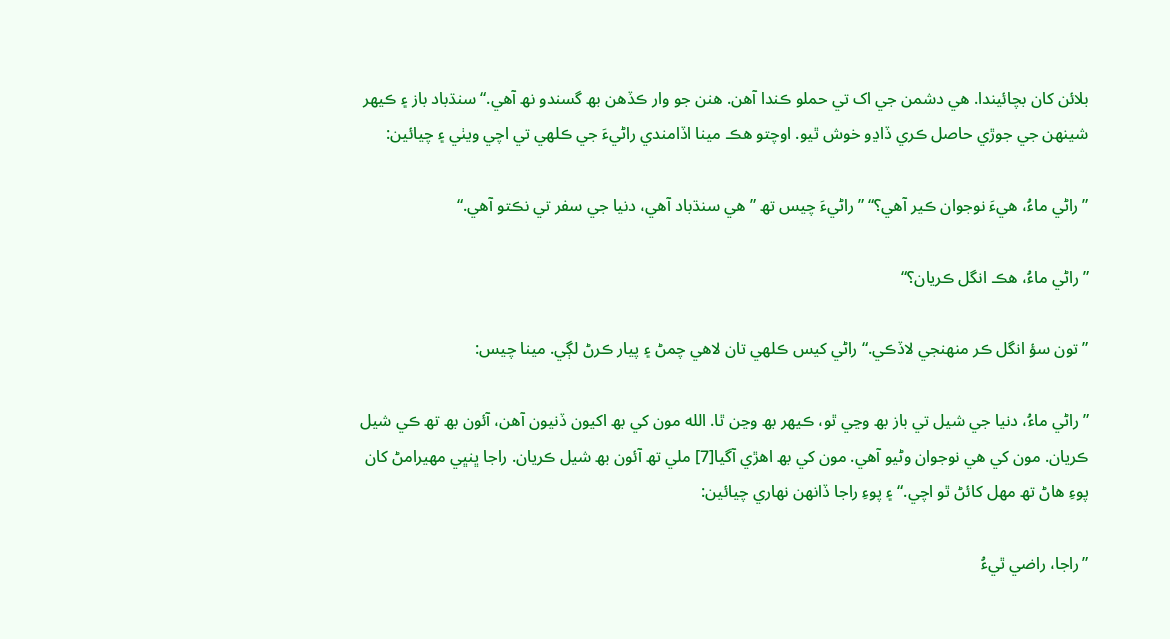بلائن کان بچائيندا. ھي دشمن جي اک تي حملو ڪندا آھن. ھنن جو وار ڪڏھن بھ گسندو نھ آھي.“ سنڌباد باز ۽ ڪيھر شينھن جي جوڙي حاصل ڪري ڏاڍو خوش ٿيو. اوچتو ھڪ مينا اڏامندي راڻيءَ جي ڪلھي تي اچي ويٺي ۽ چيائين:

”راڻي ماءُ، ھيءَ نوجوان ڪير آھي؟“ ”راڻيءَ چيس تھ ”ھي سنڌباد آھي، دنيا جي سفر تي نڪتو آھي.“

”راڻي ماءُ، ھڪ انگل ڪريان؟“

”تون سؤ انگل ڪر منھنجي لاڏڪي.“ راڻي کيس ڪلھي تان لاھي چمڻ ۽ پيار ڪرڻ لڳي. مينا چيس:

”راڻي ماءُ، دنيا جي شيل تي باز بھ وڃي ٿو، ڪيھر بھ وڃن ٿا. الله مون کي بھ اکيون ڏنيون آھن، آئون بھ تھ ڪي شيل ڪريان. مون کي ھي نوجوان وڻيو آھي. مون کي بھ اھڙي آگيا[7] ملي تھ آئون بھ شيل ڪريان. راجا ڀنڀي مھيرامڻ کان پوءِ ھاڻ تھ مھل کائڻ ٿو اچي.“ ۽ پوءِ راجا ڏانھن نھاري چيائين:

”راجا، راضي ٿيءُ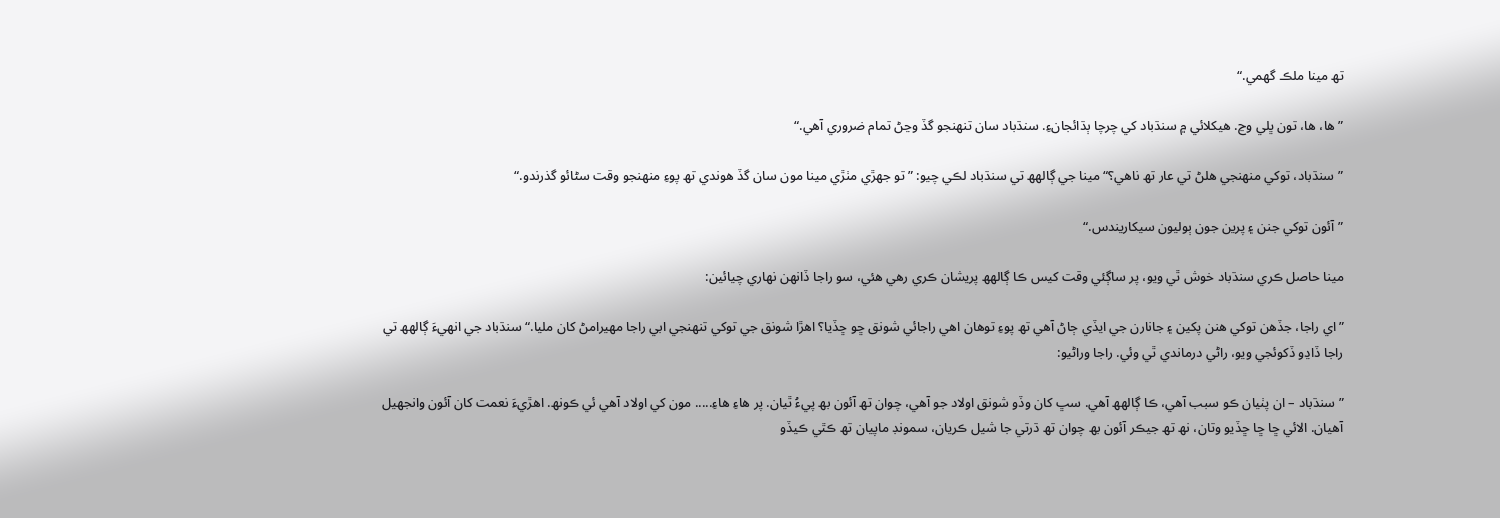تھ مينا ملڪ گھمي.“

”ھا، ھا، تون ڀلي وڃ. ھيکلائي ۾ سنڌباد کي چرچا ٻڌائجانءِ. سنڌباد سان تنھنجو گڏ وڃڻ تمام ضروري آھي.“

”سنڌباد، توکي منھنجي ھلڻ تي عار تھ ناھي؟“ مينا جي ڳالھھ تي سنڌباد لڪي چيو: ”تو جھڙي مٺڙي مينا مون سان گڏ ھوندي تھ پوءِ منھنجو وقت سڻائو گذرندو.“

”آئون توکي جنن ۽ پرين جون ٻوليون سيکاريندس.“

مينا حاصل ڪري سنڌباد خوش ٿي ويو، پر ساڳئي وقت کيس ڪا ڳالھھ پريشان ڪري رھي ھئي، سو راجا ڏانھن نھاري چيائين:

”اي راجا، جڏھن توکي ھنن پکين ۽ جانارن جي ايڏي ڄاڻ آھي تھ پوءِ توھان اھي راجائي شونق ڇو ڇڏيا؟ اھڙا شونق جي توکي تنھنجي ابي راجا مھيرامڻ کان مليا.“ سنڌباد جي انھيءَ ڳالھھ تي راجا ڏاڍو ڏکوئجي ويو، راڻي درماندي ٿي وئي. راجا وراڻيو:

”سنڌباد – ان پٺيان ڪو سبب آھي، ڪا ڳالھھ آھي. سڀ کان وڏو شونق اولاد جو آھي، چوان تھ آئون بھ پيءُ ٿيان. پر ھاءِ ھاءِ..... مون کي اولاد آھي ئي ڪونھ. اھڙيءَ نعمت کان آئون وانجھيل آھيان. الائي ڇا ڇا ڇڏيو وتان، نھ تھ جيڪر آئون بھ چوان تھ ڌرتي جا شيل ڪريان، سمونڊ ماپيان تھ ڪٿي ڪيڏو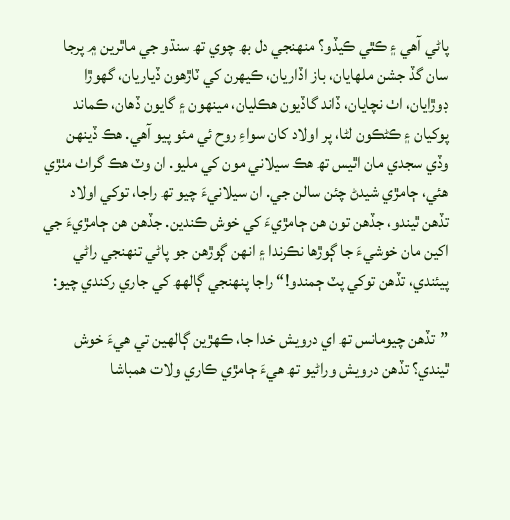پاڻي آھي ۽ ڪٿي ڪيڏو؟ منھنجي دل بھ چوي تھ سنڌو جي ماٿرين ۾ پرجا سان گڏ جشن ملھايان، باز اڏاريان، ڪيھرن کي ٽاڙھون ڏياريان، گھوڙا ڊوڙايان، اٺ نچايان، ڏاند گاڏيون ھڪليان، مينھون ۽ گايون ڏھان، ڪماند پوکيان ۽ ڪڻڪون لڻا، پر اولاد کان سواءِ روح ئي مئو پيو آھي. ھڪ ڏينھن وڏي سجدي مان اٿيس تھ ھڪ سيلاني مون کي مليو. ان وٽ ھڪ گراٺ مٺڙي ھئي، ڄامڙي شيدڻ چئن سالن جي. ان سيلانيءَ چيو تھ راجا، توکي اولاد تڏھن ٿيندو، جڏھن تون ھن ڄامڙيءَ کي خوش ڪندين. جڏھن ھن ڄامڙيءَ جي اکين مان خوشيءَ جا ڳوڙھا نڪرندا ۽ انھن ڳوڙھن جو پاڻي تنھنجي راڻي پيئندي، تڏھن توکي پٽ ڄمندو!“ راجا پنھنجي ڳالھھ کي جاري رکندي چيو:

”تڏھن چيومانس تھ اي درويش خدا جا، ڪھڙين ڳالھين تي ھيءَ خوش ٿيندي؟ تڏھن درويش وراڻيو تھ ھيءَ ڄامڙي ڪاري ولات ھمباشا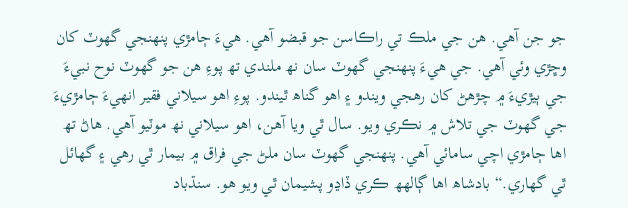جو جن آھي. ھن جي ملڪ تي راڪاسن جو قبضو آھي. ھيءَ ڄامڙي پنھنجي گھوٽ کان وڇڙي وئي آھي. جي ھيءَ پنھنجي گھوٽ سان نھ ملندي تھ پوءِ ھن جو گھوٽ نوح نبيءَ جي ٻيڙيءَ ۾ چڙھڻ کان رھجي ويندو ۽ اھو گناھ ٿيندو. پوءِ اھو سيلاني فقير انھيءَ ڄامڙيءَ جي گھوٽ جي تلاش ۾ نڪري ويو. سال ٿي ويا آھن، اھو سيلاني نھ موٽيو آھي. ھاڻ تھ اھا ڄامڙي اچي سامائي آھي. پنھنجي گھوٽ سان ملڻ جي فراق ۾ بيمار ٿي رھي ۽ گھائل ٿي گھاري.“ بادشاھ اھا ڳالھھ ڪري ڏاڍو پشيمان ٿي ويو ھو. سنڌباد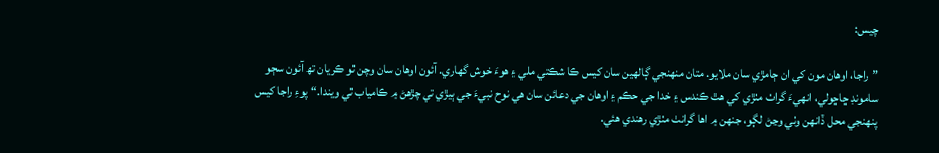چيس:

”راجا، اوھان مون کي ان ڄامڙي سان ملايو. متان منھنجي ڳالھين سان کيس ڪا شڪتي ملي ۽ ھوءَ خوش گھاري. آئون اوھان سان وچن ٿو ڪريان تھ آئون سڄو سامونڊ ڇاڇولي، انھيءَ گراٺ مٺڙي کي ھٿ ڪندس ۽ خدا جي حڪم ۽ اوھان جي دعائن سان ھي نوح نبيءَ جي ٻيڙي تي چڙھڻ ۾ ڪامياب ٿي ويندا.“ پوءِ راجا کيس پنھنجي محل ڏانھن وٺي وڃڻ لڳو، جنھن ۾ اھا گرانٺ مٺڙي رھندي ھئي.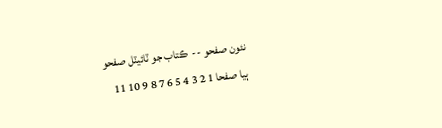نئون صفحو --  ڪتاب جو ٽائيٽل صفحو
ٻيا صفحا 1 2 3 4 5 6 7 8 9 10 11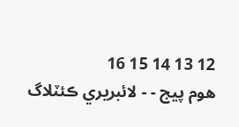12 13 14 15 16
هوم پيج - - لائبريري ڪئٽلاگ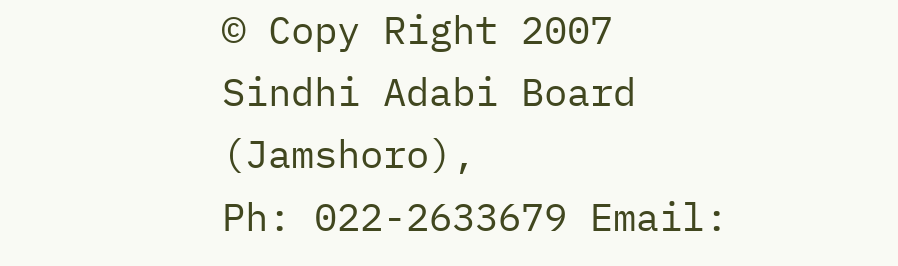© Copy Right 2007
Sindhi Adabi Board (Jamshoro),
Ph: 022-2633679 Email: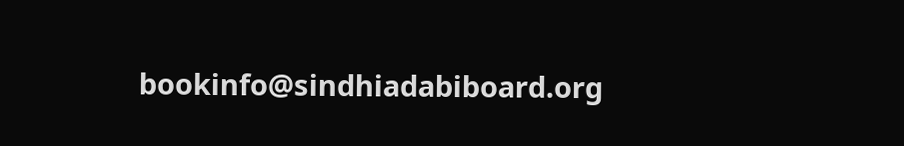bookinfo@sindhiadabiboard.org